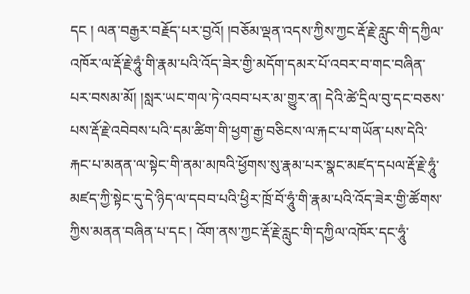དང ། ལན་བརྒྱར་བརྗོད་པར་བྱའོ། །བཅོམ་ལྡན་འདས་ཀྱིས་ཀྱང་རྡོ་རྗེ་རླུང་གི་དཀྱིལ་འཁོར་ལ་རྡོ་རྗེ་ཧཱུཾ་གི་རྣམ་པའི་འོད་ཟེར་གྱི་མདོག་དམར་པོ་འབར་བ་གང་བཞིན་པར་བསམ་མོ། །སླར་ཡང་གལ་ཏེ་འབབ་པར་མ་གྱུར་ན། དེའི་ཚེ་དྲིལ་བུ་དང་བཅས་པས་རྡོ་རྗེ་འབེབས་པའི་དམ་ཚིག་གི་ཕྱག་རྒྱ་བཅིངས་ལ་རྐང་པ་གཡོན་པས་དེའི་རྐང་པ་མནན་ལ་སྟེང་གི་ནམ་མཁའི་ཕྱོགས་སུ་རྣམ་པར་སྣང་མཛད་དཔལ་རྡོ་རྗེ་ཧཱུཾ་མཛད་ཀྱི་སྟེང་དུ་དེ་ཉིད་ལ་དབབ་པའི་ཕྱིར་ཁྲོ་བོ་ཧཱུཾ་གི་རྣམ་པའི་འོད་ཟེར་གྱི་ཚོགས་ཀྱིས་མནན་བཞིན་པ་དང ། འོག་ནས་ཀྱང་རྡོ་རྗེ་རླུང་གི་དཀྱིལ་འཁོར་དང་ཧཱུཾ་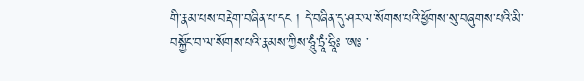གི་རྣམ་པས་བརྡེག་བཞིན་པ་དང ། དེ་བཞིན་དུ་ཤར་ལ་སོགས་པའི་ཕྱོགས་སུ་བཞུགས་པའི་མི་བསྐྱོང་བ་ལ་སོགས་པའི་རྣམས་ཀྱིས་ཧཱུཾ་ཏྲཱཾ་ཧྲཱིཿ ་ཨཿ ་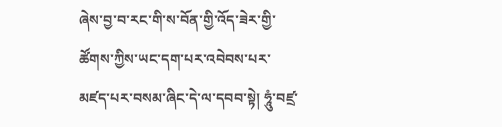ཞེས་བྱ་བ་རང་གི་ས་བོན་གྱི་འོད་ཟེར་གྱི་ཚོགས་ཀྱིས་ཡང་དག་པར་འབེབས་པར་མཛད་པར་བསམ་ཞིང་དེ་ལ་དབབ་སྟེ། ཧཱུཾ་བཛྲ་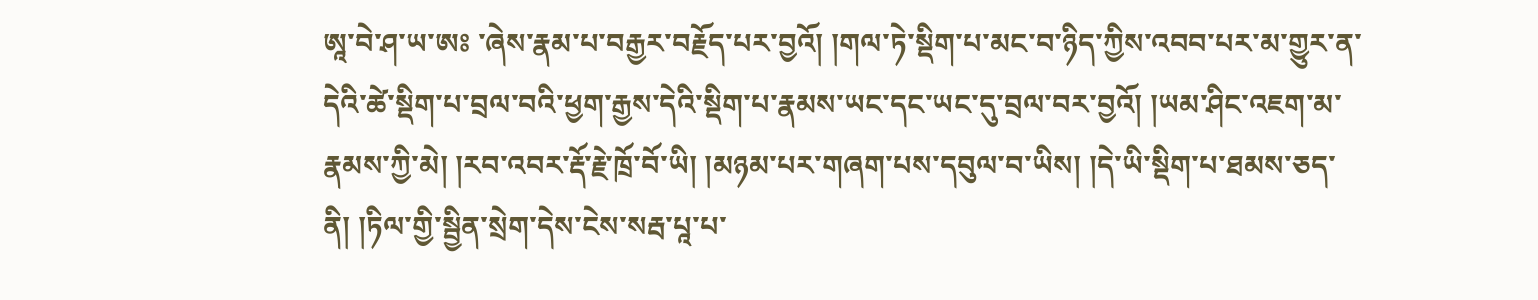ཨཱ་བེ་ཤ་ཡ་ཨཿ ་ཞེས་རྣམ་པ་བརྒྱར་བརྗོད་པར་བྱའོ། །གལ་ཏེ་སྡིག་པ་མང་བ་ཉིད་ཀྱིས་འབབ་པར་མ་གྱུར་ན་དེའི་ཚེ་སྡིག་པ་བྲལ་བའི་ཕྱག་རྒྱས་དེའི་སྡིག་པ་རྣམས་ཡང་དང་ཡང་དུ་བྲལ་བར་བྱའོ། །ཡམ་ཤིང་འཇག་མ་རྣམས་ཀྱི་མེ། །རབ་འབར་རྡོ་རྗེ་ཁྲོ་བོ་ཡི། །མཉམ་པར་གཞག་པས་དབུལ་བ་ཡིས། །དེ་ཡི་སྡིག་པ་ཐམས་ཅད་ནི། །ཏིལ་གྱི་སྦྱིན་སྲེག་དེས་ངེས་སརྦ་པཱ་པ་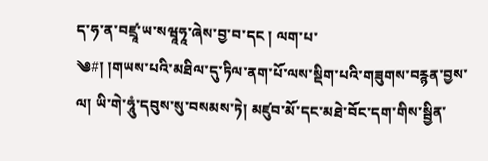ད་ཧ་ན་བཛྲཱ་ཡ་སཝཱཧཱ་ཞེས་བྱ་བ་དང ། ལག་པ་
༄#། །གཡས་པའི་མཐིལ་དུ་ཏིལ་ནག་པོ་ལས་སྡིག་པའི་གཟུགས་བརྙན་བྱས་ལ། ཡི་གེ་ཧཱུཾ་དབུས་སུ་བསམས་ཏེ། མཛུབ་མོ་དང་མཐེ་བོང་དག་གིས་སྦྱིན་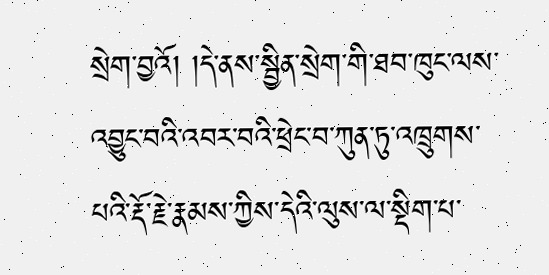སྲེག་བྱའོ། །དེ་ནས་སྦྱིན་སྲེག་གི་ཐབ་ཁུང་ལས་འབྱུང་བའི་འབར་བའི་ཕྲེང་བ་ཀུན་ཏུ་འཁྲུགས་པའི་རྡོ་རྗེ་རྣམས་ཀྱིས་དེའི་ལུས་ལ་སྡིག་པ་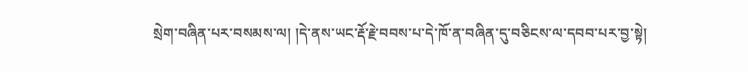སྲེག་བཞིན་པར་བསམས་ལ། །དེ་ནས་ཡང་རྡོ་རྗེ་བབས་པ་དེ་ཁོ་ན་བཞིན་དུ་བཅིངས་ལ་དབབ་པར་བྱ་སྟེ།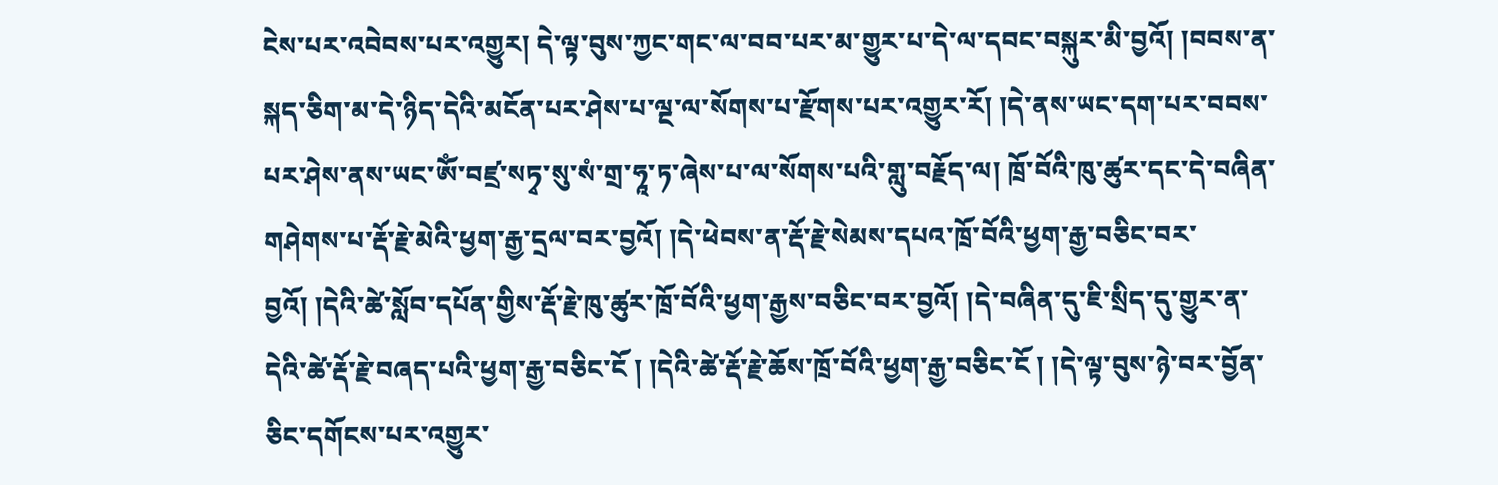ངེས་པར་འབེབས་པར་འགྱུར། དེ་ལྟ་བུས་ཀྱང་གང་ལ་བབ་པར་མ་གྱུར་པ་དེ་ལ་དབང་བསྐུར་མི་བྱའོ། །བབས་ན་སྐད་ཅིག་མ་དེ་ཉིད་དེའི་མངོན་པར་ཤེས་པ་ལྔ་ལ་སོགས་པ་རྫོགས་པར་འགྱུར་རོ། །དེ་ནས་ཡང་དག་པར་བབས་པར་ཤེས་ནས་ཡང་ཨོཾ་བཛྲ་སཏྭ་སུ་སཾ་གྲ་ཧཱ་ཏ་ཞེས་པ་ལ་སོགས་པའི་གླུ་བརྗོད་ལ། ཁྲོ་བོའི་ཁུ་ཚུར་དང་དེ་བཞིན་གཤེགས་པ་རྡོ་རྗེ་མེའི་ཕྱག་རྒྱ་དྲལ་བར་བྱའོ། །དེ་ཕེབས་ན་རྡོ་རྗེ་སེམས་དཔའ་ཁྲོ་བོའི་ཕྱག་རྒྱ་བཅིང་བར་བྱའོ། །དེའི་ཚེ་སློབ་དཔོན་གྱིས་རྡོ་རྗེ་ཁུ་ཚུར་ཁྲོ་བོའི་ཕྱག་རྒྱས་བཅིང་བར་བྱའོ། །དེ་བཞིན་དུ་ཇི་སྲིད་དུ་གྱུར་ན་དེའི་ཚེ་རྡོ་རྗེ་བཞད་པའི་ཕྱག་རྒྱ་བཅིང་ངོ ། །དེའི་ཚེ་རྡོ་རྗེ་ཆོས་ཁྲོ་བོའི་ཕྱག་རྒྱ་བཅིང་ངོ ། །དེ་ལྟ་བུས་ཉེ་བར་བྱོན་ཅིང་དགོངས་པར་འགྱུར་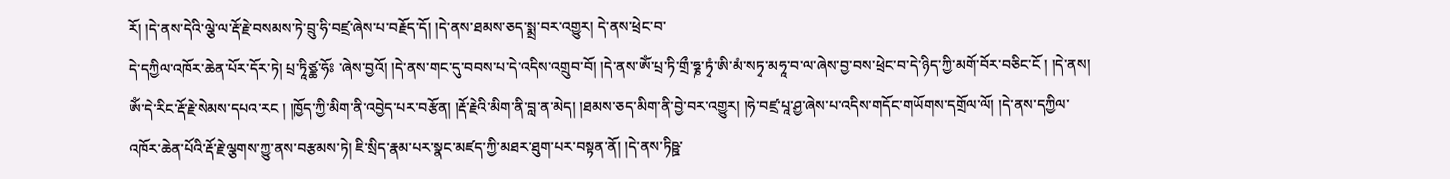རོ། །དེ་ནས་དེའི་ལྕེ་ལ་རྡོ་རྗེ་བསམས་ཏེ་བྲུ་ཧི་བཛྲ་ཞེས་པ་བརྗོད་དོ། །དེ་ནས་ཐམས་ཅད་སྨྲ་བར་འགྱུར། དེ་ནས་ཕྲེང་བ་
དེ་དཀྱིལ་འཁོར་ཆེན་པོར་དོར་ཏེ། པྲ་ཏཱིཙྪ་ཧོཿ ་ཞེས་བྱའོ། །དེ་ནས་གང་དུ་བབས་པ་དེ་འདིས་འགྲུབ་བོ། །དེ་ནས་ཨོཾ་པྲ་ཏི་གྲྀ་ཧྞ་ཏྭཾ་ཨི་མཾ་སཏྭ་མཧཱ་བ་ལ་ཞེས་བྱ་བས་ཕྲེང་བ་དེ་ཉིད་ཀྱི་མགོ་བོར་བཅིང་ངོ ། །དེ་ནས། ཨོཾ་དེ་རིང་རྡོ་རྗེ་སེམས་དཔའ་རང ། །ཁྱོད་ཀྱི་མིག་ནི་འབྱེད་པར་བརྩོན། །རྡོ་རྗེའི་མིག་ནི་བླ་ན་མེད། །ཐམས་ཅད་མིག་ནི་བྱེ་བར་འགྱུར། །ཧེ་བཛྲ་པཱ་ཤྱ་ཞེས་པ་འདིས་གདོང་གཡོགས་དགྲོལ་ལོ། །དེ་ནས་དཀྱིལ་འཁོར་ཆེན་པོའི་རྡོ་རྗེ་ལྕགས་ཀྱུ་ནས་བརྩམས་ཏེ། ཇི་སྲིད་རྣམ་པར་སྣང་མཛད་ཀྱི་མཐར་ཐུག་པར་བསྟན་ནོ། །དེ་ནས་ཏིཥྛ་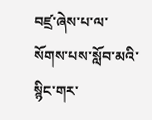བཛྲ་ཞེས་པ་ལ་སོགས་པས་སློབ་མའི་སྙིང་གར་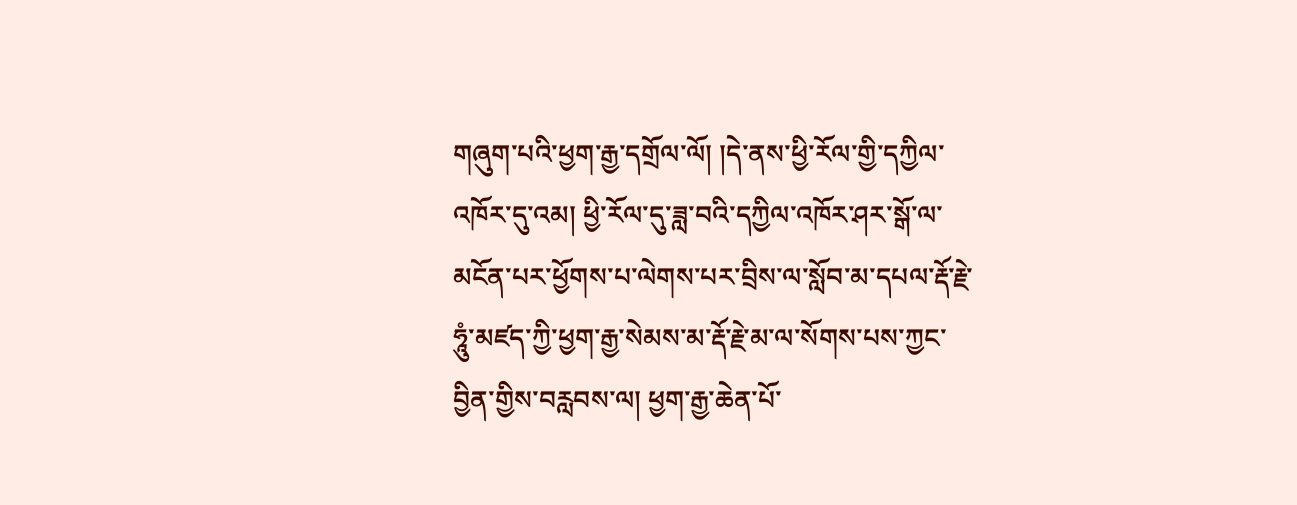གཞུག་པའི་ཕྱག་རྒྱ་དགྲོལ་ལོ། །དེ་ནས་ཕྱི་རོལ་གྱི་དཀྱིལ་འཁོར་དུ་འམ། ཕྱི་རོལ་དུ་ཟླ་བའི་དཀྱིལ་འཁོར་ཤར་སྒོ་ལ་མངོན་པར་ཕྱོགས་པ་ལེགས་པར་བྲིས་ལ་སློབ་མ་དཔལ་རྡོ་རྗེ་ཧཱུཾ་མཛད་ཀྱི་ཕྱག་རྒྱ་སེམས་མ་རྡོ་རྗེ་མ་ལ་སོགས་པས་ཀྱང་བྱིན་གྱིས་བརླབས་ལ། ཕྱག་རྒྱ་ཆེན་པོ་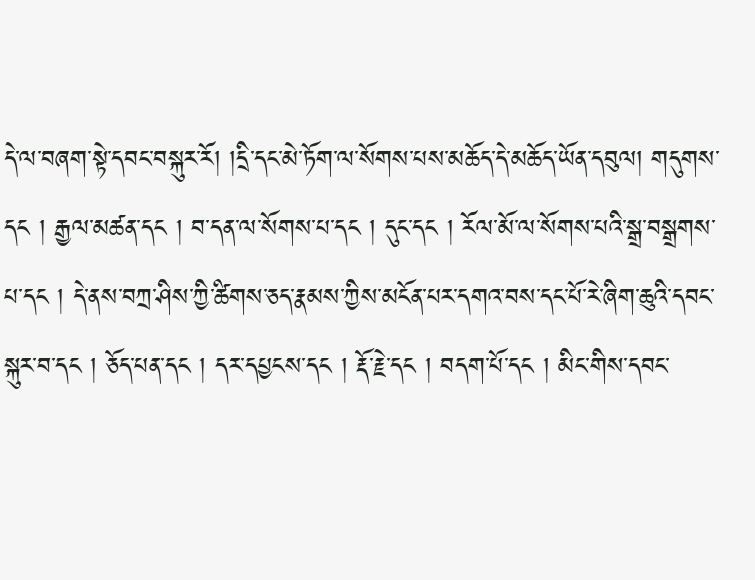དེ་ལ་བཞག་སྟེ་དབང་བསྐུར་རོ། །དྲི་དང་མེ་ཏོག་ལ་སོགས་པས་མཆོད་དེ་མཆོད་ཡོན་དབུལ། གདུགས་དང ། རྒྱལ་མཚན་དང ། བ་དན་ལ་སོགས་པ་དང ། དུང་དང ། རོལ་མོ་ལ་སོགས་པའི་སྒྲ་བསྒྲགས་པ་དང ། དེ་ནས་བཀྲ་ཤིས་ཀྱི་ཚིགས་ཅད་རྣམས་ཀྱིས་མངོན་པར་དགའ་བས་དང་པོ་རེ་ཞིག་ཆུའི་དབང་སྐུར་བ་དང ། ཅོད་པན་དང ། དར་དཔྱངས་དང ། རྡོ་རྗེ་དང ། བདག་པོ་དང ། མིང་གིས་དབང་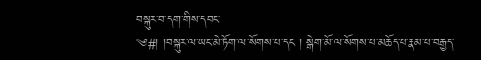བསྐུར་བ་དག་གིས་དབང་
༄#། །བསྐུར་ལ་ཡང་མེ་ཏོག་ལ་སོགས་པ་དང ། སྒེག་མོ་ལ་སོགས་པ་མཆོད་པ་རྣམ་པ་བརྒྱད་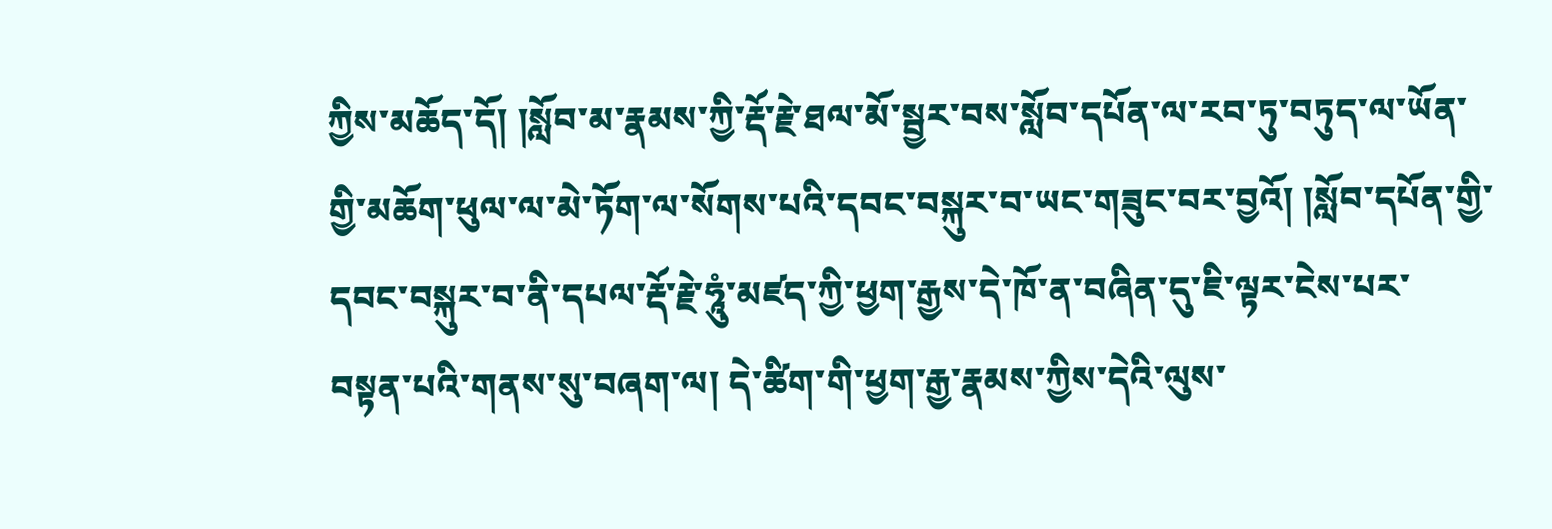ཀྱིས་མཆོད་དོ། །སློབ་མ་རྣམས་ཀྱི་རྡོ་རྗེ་ཐལ་མོ་སྦྱར་བས་སློབ་དཔོན་ལ་རབ་ཏུ་བཏུད་ལ་ཡོན་གྱི་མཆོག་ཕུལ་ལ་མེ་ཏོག་ལ་སོགས་པའི་དབང་བསྐུར་བ་ཡང་གཟུང་བར་བྱའོ། །སློབ་དཔོན་གྱི་དབང་བསྐུར་བ་ནི་དཔལ་རྡོ་རྗེ་ཧཱུཾ་མཛད་ཀྱི་ཕྱག་རྒྱས་དེ་ཁོ་ན་བཞིན་དུ་ཇི་ལྟར་ངེས་པར་བསྟན་པའི་གནས་སུ་བཞག་ལ། དེ་ཚིག་གི་ཕྱག་རྒྱ་རྣམས་ཀྱིས་དེའི་ལུས་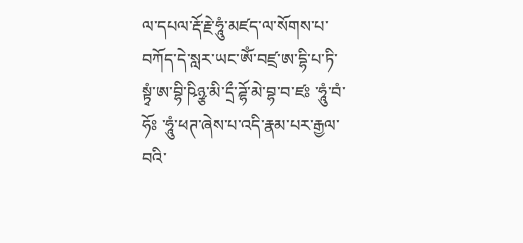ལ་དཔལ་རྡོ་རྗེ་ཧཱུཾ་མཛད་ལ་སོགས་པ་བཀོད་དེ་སླར་ཡང་ཨོཾ་བཛྲ་ཨ་དྷི་པ་ཏི་སྟྭཾ་ཨ་བྷི་ཥིཉྩ་མི་དྲྀ་ཌྷོ་མེ་བྷ་བ་ཛཿ ་ཧཱུཾ་བཾ་ཧོཿ ་ཧཱུཾ་ཕཊ་ཞེས་པ་འདི་རྣམ་པར་རྒྱལ་བའི་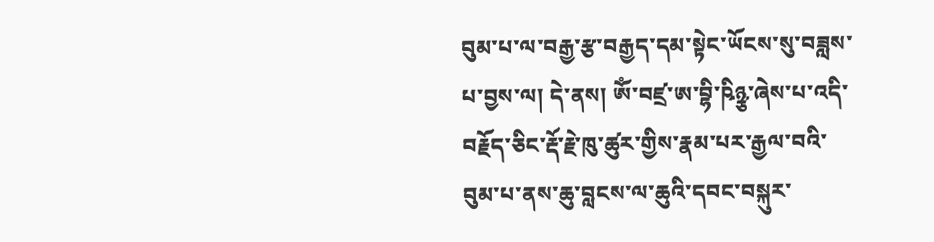བུམ་པ་ལ་བརྒྱ་རྩ་བརྒྱད་དམ་སྟེང་ཡོངས་སུ་བཟླས་པ་བྱས་ལ། དེ་ནས། ཨོཾ་བཛྲ་ཨ་བྷི་ཥིཉྩ་ཞེས་པ་འདི་བརྗོད་ཅིང་རྡོ་རྗེ་ཁུ་ཚུར་གྱིས་རྣམ་པར་རྒྱལ་བའི་བུམ་པ་ནས་ཆུ་བླངས་ལ་ཆུའི་དབང་བསྐུར་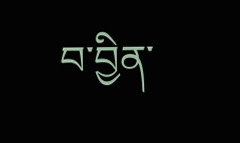བ་བྱིན་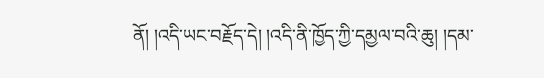ནོ། །འདི་ཡང་བརྗོད་དེ། །འདི་ནི་ཁྱོད་ཀྱི་དམྱལ་བའི་ཆུ། །དམ་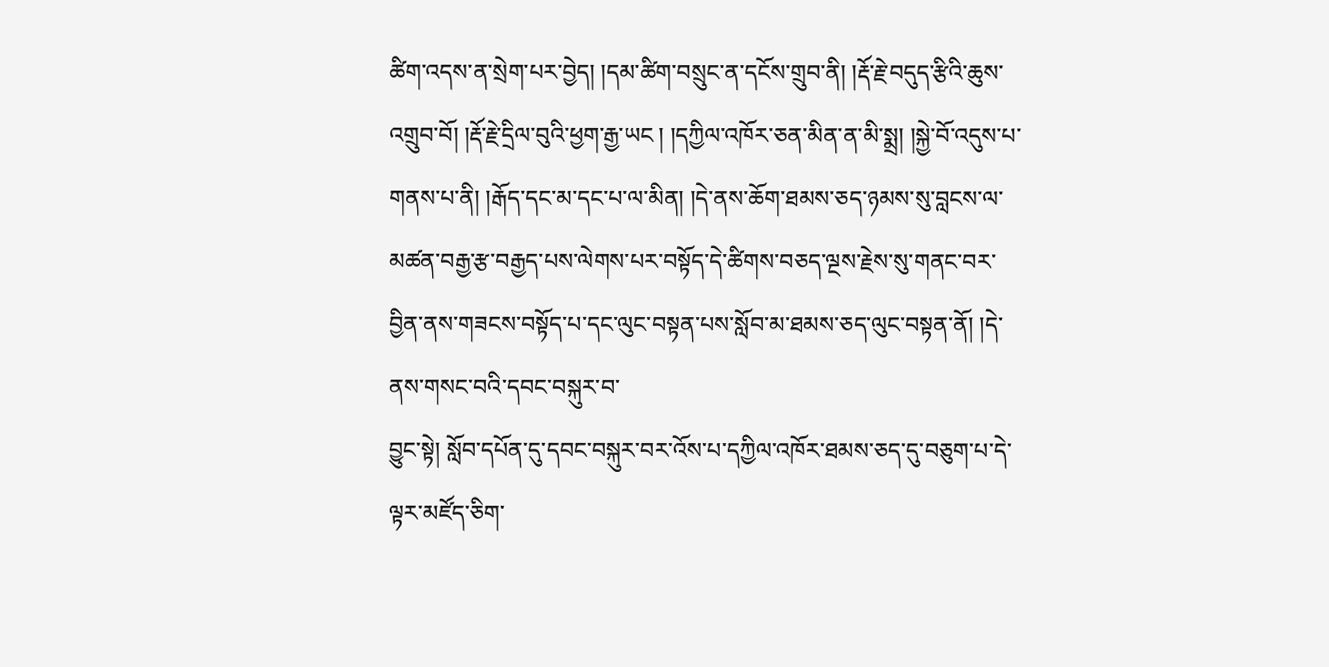ཚིག་འདས་ན་སྲེག་པར་བྱེད། །དམ་ཚིག་བསྲུང་ན་དངོས་གྲུབ་ནི། །རྡོ་རྗེ་བདུད་རྩིའི་ཆུས་འགྲུབ་བོ། །རྡོ་རྗེ་དྲིལ་བུའི་ཕྱག་རྒྱ་ཡང ། །དཀྱིལ་འཁོར་ཅན་མིན་ན་མི་སྨྲ། །སྐྱེ་བོ་འདུས་པ་གནས་པ་ནི། །རྒོད་དང་མ་དང་པ་ལ་མིན། །དེ་ནས་ཆོག་ཐམས་ཅད་ཉམས་སུ་བླངས་ལ་མཚན་བརྒྱ་རྩ་བརྒྱད་པས་ལེགས་པར་བསྟོད་དེ་ཚིགས་བཅད་ལྔས་རྗེས་སུ་གནང་བར་བྱིན་ནས་གཟངས་བསྟོད་པ་དང་ལུང་བསྟན་པས་སློབ་མ་ཐམས་ཅད་ལུང་བསྟན་ནོ། །དེ་ནས་གསང་བའི་དབང་བསྐུར་བ་
བྱུང་སྟེ། སློབ་དཔོན་དུ་དབང་བསྐུར་བར་འོས་པ་དཀྱིལ་འཁོར་ཐམས་ཅད་དུ་བཅུག་པ་དེ་ལྟར་མཛོད་ཅིག་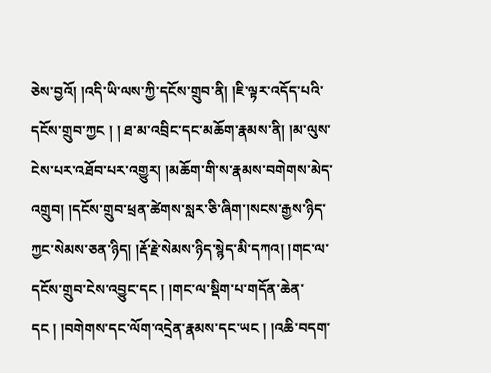ཅེས་བྱའོ། །འདི་ཡི་ལས་ཀྱི་དངོས་གྲུབ་ནི། །ཇི་ལྟར་འདོད་པའི་དངོས་གྲུབ་ཀྱང ། ། ཐ་མ་འབྲིང་དང་མཆོག་རྣམས་ནི། །མ་ལུས་ངེས་པར་འཐོབ་པར་འགྱུར། །མཆོག་གི་ས་རྣམས་བགེགས་མེད་འགྲུབ། །དངོས་གྲུབ་ཕྲན་ཚེགས་སླར་ཅི་ཞིག་།སངས་རྒྱས་ཉིད་ཀྱང་སེམས་ཅན་ཉིད། །རྡོ་རྗེ་སེམས་ཉིད་སྙེད་མི་དཀའ། །གང་ལ་དངོས་གྲུབ་ངེས་འབྱུང་དང ། །གང་ལ་སྡིག་པ་གདོན་ཆེན་དང ། །བགེགས་དང་ལོག་འདྲེན་རྣམས་དང་ཡང ། །འཆི་བདག་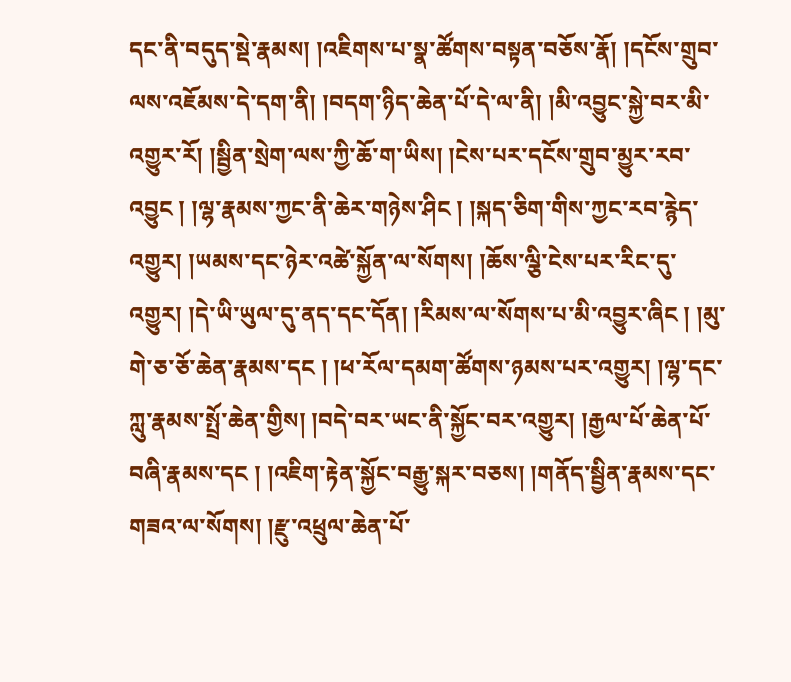དང་ནི་བདུད་སྡེ་རྣམས། །འཇིགས་པ་སྣ་ཚོགས་བསྟན་བཅོས་རྣོ། །དངོས་གྲུབ་ལས་འཇོམས་དེ་དག་ནི། །བདག་ཉིད་ཆེན་པོ་དེ་ལ་ནི། །མི་འབྱུང་སྐྱེ་བར་མི་འགྱུར་རོ། །སྦྱིན་སྲེག་ལས་ཀྱི་ཆོ་ག་ཡིས། །ངེས་པར་དངོས་གྲུབ་མྱུར་རབ་འབྱུང ། །ལྷ་རྣམས་ཀྱང་ནི་ཆེར་གཉེས་ཤིང ། །སྐད་ཅིག་གིས་ཀྱང་རབ་རྙེད་འགྱུར། །ཡམས་དང་ཉེར་འཚེ་སྐྱོན་ལ་སོགས། །ཆོས་ལྕི་ངེས་པར་རིང་དུ་འགྱུར། །དེ་ཡི་ཡུལ་དུ་ནད་དང་དོན། །རིམས་ལ་སོགས་པ་མི་འབྱུར་ཞིང ། །མུ་གེ་ཅ་ཅོ་ཆེན་རྣམས་དང ། །ཕ་རོལ་དམག་ཚོགས་ཉམས་པར་འགྱུར། །ལྷ་དང་ཀླུ་རྣམས་སྤྲོ་ཆེན་གྱིས། །བདེ་བར་ཡང་ནི་སྐྱོང་བར་འགྱུར། །རྒྱལ་པོ་ཆེན་པོ་བཞི་རྣམས་དང ། །འཇིག་རྟེན་སྐྱོང་བརྒྱུ་སྐར་བཅས། །གནོད་སྦྱིན་རྣམས་དང་གཟའ་ལ་སོགས། །རྫུ་འཕྲུལ་ཆེན་པོ་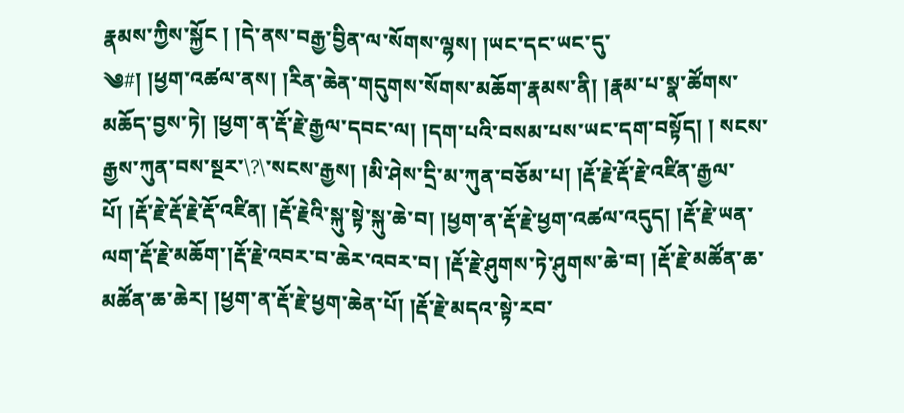རྣམས་ཀྱིས་སྐྱོང ། །དེ་ནས་བརྒྱ་བྱིན་ལ་སོགས་ལྷས། །ཡང་དང་ཡང་དུ་
༄#། །ཕྱག་འཚལ་ནས། །རིན་ཆེན་གདུགས་སོགས་མཆོག་རྣམས་ནི། །རྣམ་པ་སྣ་ཚོགས་མཆོད་བྱས་ཏེ། །ཕྱག་ན་རྡོ་རྗེ་རྒྱལ་དབང་ལ། །དག་པའི་བསམ་པས་ཡང་དག་བསྟོད། ། སངས་རྒྱས་ཀུན་བས་སྔར་\?\་སངས་རྒྱས། །མི་ཤེས་དྲི་མ་ཀུན་བཅོམ་པ། །རྡོ་རྗེ་རྡོ་རྗེ་འཛིན་རྒྱལ་པོ། །རྡོ་རྗེ་རྡོ་རྗེ་རྡོ་འཛིན། །རྡོ་རྗེའི་སྐུ་སྟེ་སྐུ་ཆེ་བ། །ཕྱག་ན་རྡོ་རྗེ་ཕྱག་འཚལ་འདུད། །རྡོ་རྗེ་ཡན་ལག་རྡོ་རྗེ་མཆོག་།རྡོ་རྗེ་འབར་བ་ཆེར་འབར་བ། །རྡོ་རྗེ་ཤུགས་ཏེ་ཤུགས་ཆེ་བ། །རྡོ་རྗེ་མཚོན་ཆ་མཚོན་ཆ་ཆེར། །ཕྱག་ན་རྡོ་རྗེ་ཕྱག་ཆེན་པོ། །རྡོ་རྗེ་མདའ་སྟེ་རབ་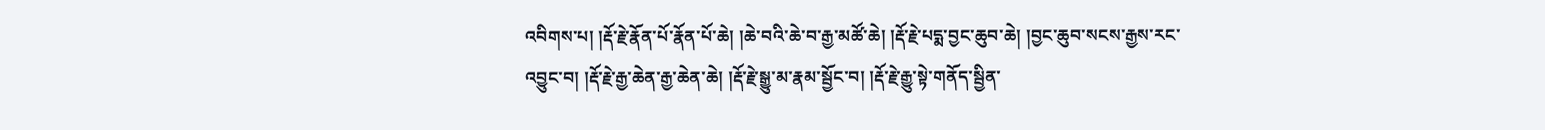འབིགས་པ། །རྡོ་རྗེ་རྣོན་པོ་རྣོན་པོ་ཆེ། །ཆེ་བའི་ཆེ་བ་རྒྱ་མཚོ་ཆེ། །རྡོ་རྗེ་པདྨ་བྱང་ཆུབ་ཆེ། །བྱང་ཆུབ་སངས་རྒྱས་རང་འབྱུང་བ། །རྡོ་རྗེ་རྒྱ་ཆེན་རྒྱ་ཆེན་ཆེ། །རྡོ་རྗེ་སྒྱུ་མ་རྣམ་སྦྱོང་བ། །རྡོ་རྗེ་རྒྱུ་སྟེ་གནོད་སྦྱིན་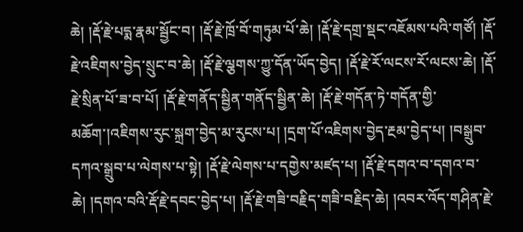ཆེ། །རྡོ་རྗེ་པདྨ་རྣམ་སྦྱོང་བ། །རྡོ་རྗེ་ཁྲོ་བོ་གཏུམ་པོ་ཆེ། །རྡོ་རྗེ་དགྲ་སྡང་འཇོམས་པའི་གཙོ། །རྡོ་རྗེ་འཇིགས་བྱེད་སྲུང་བ་ཆེ། །རྡོ་རྗེ་ལྕགས་ཀྱུ་དོན་ཡོད་བྱེད། །རྡོ་རྗེ་རོ་ལངས་རོ་ལངས་ཆེ། །རྡོ་རྗེ་སྲིན་པོ་ཟ་བ་པོ། །རྡོ་རྗེ་གནོད་སྦྱིན་གནོད་སྦྱིན་ཆེ། །རྡོ་རྗེ་གདོན་ཏེ་གདོན་གྱི་མཆོག་།འཇིགས་རུང་སྐྲག་བྱེད་མ་རུངས་པ། །དྲག་པོ་འཇིགས་བྱེད་རྔམ་བྱེད་པ། །བསྒྲུབ་དཀའ་སྒྲུབ་པ་ལེགས་པ་སྟེ། །རྡོ་རྗེ་ལེགས་པ་དགྱེས་མཛད་པ། །རྡོ་རྗེ་དགའ་བ་དགའ་བ་ཆེ། །དགའ་བའི་རྡོ་རྗེ་དབང་བྱེད་པ། །རྡོ་རྗེ་གཟི་བརྗིད་གཟི་བརྗིད་ཆེ། །འབར་འོད་གཤིན་རྗེ་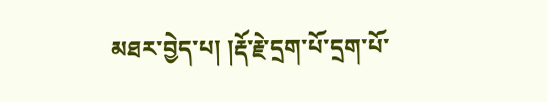མཐར་བྱེད་པ། །རྡོ་རྗེ་དྲག་པོ་དྲག་པོ་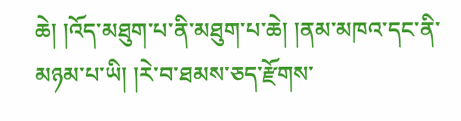ཆེ། །འོད་མཐུག་པ་ནི་མཐུག་པ་ཆེ། །ནམ་མཁའ་དང་ནི་
མཉམ་པ་ཡི། །རེ་བ་ཐམས་ཅད་རྫོགས་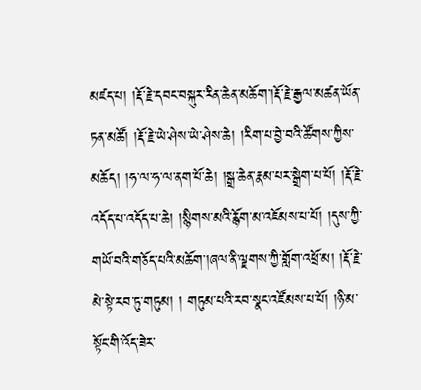མཛད་པ། །རྡོ་རྗེ་དབང་བསྐུར་རིན་ཆེན་མཆོག་།རྡོ་རྗེ་རྒྱལ་མཚན་ཡོན་ཏན་མཚོ། །རྡོ་རྗེ་ཡེ་ཤེས་ཡེ་ཤེས་ཆེ། །རིག་པ་བྱེ་བའི་ཚོགས་ཀྱིས་མཆོད། །ཧ་ལ་ཧ་ལ་ནག་པོ་ཆེ། །སྒྲ་ཆེན་རྣམ་པར་སྒྲེག་པ་པོ། །རྡོ་རྗེ་འདོད་པ་འདོད་པ་ཆེ། །སྙིགས་མའི་རྙོག་མ་འཇོམས་པ་པོ། །དུས་ཀྱི་གཡོ་བའི་གཅོད་པའི་མཆོག་།ཞལ་ནི་ལྗགས་ཀྱི་གློག་འཕྲོ་མ། །རྡོ་རྗེ་མེ་སྟེ་རབ་ཏུ་གཏུམ། ། གཏུམ་པའི་རབ་སྣང་འཛོམས་པ་པོ། །ཉི་མ་སྟོང་གི་འོད་ཟེར་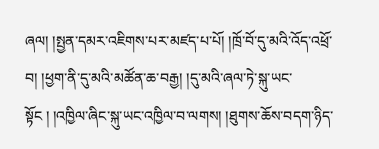ཞལ། །སྤྱན་དམར་འཇིགས་པར་མཛད་པ་པོ། །ཁྲོ་བོ་དུ་མའི་འོད་འཕྲོ་བ། །ཕྱག་ནི་དུ་མའི་མཚོན་ཆ་བརྒྱ། །དུ་མའི་ཞལ་ཏེ་སྐུ་ཡང་སྟོང ། །འཁྱིལ་ཞིང་སྐུ་ཡང་འཁྱིལ་བ་ལགས། །ཐུགས་ཆོས་བདག་ཉིད་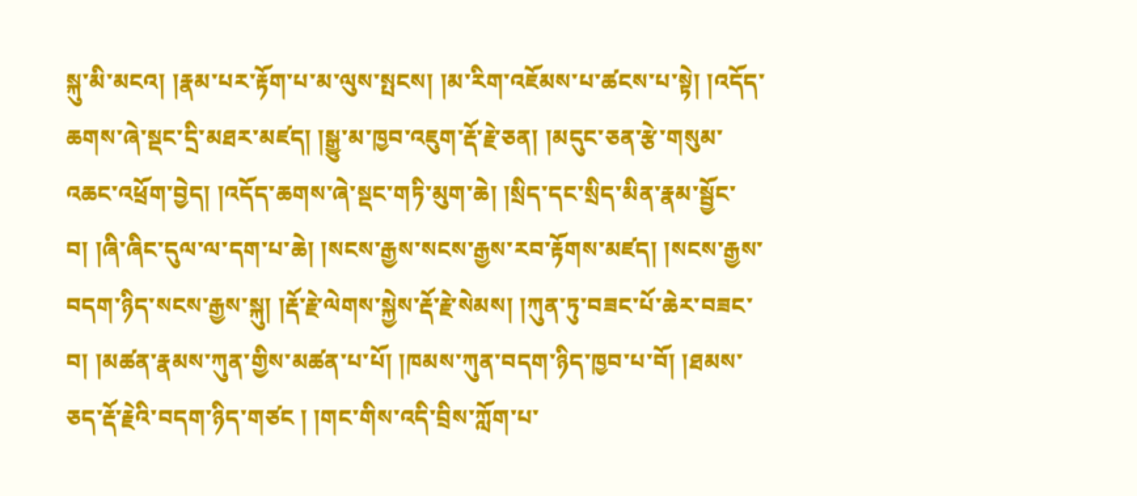སྐུ་མི་མངའ། །རྣམ་པར་རྟོག་པ་མ་ལུས་སྤངས། །མ་རིག་འཇོམས་པ་ཚངས་པ་སྟེ། །འདོད་ཆགས་ཞེ་སྡང་དྲི་མཐར་མཛད། །སྒྱུ་མ་ཁྱབ་འཇུག་རྡོ་རྗེ་ཅན། །མདུང་ཅན་རྩེ་གསུམ་འཆང་འཕྲོག་བྱེད། །འདོད་ཆགས་ཞེ་སྡང་གཏི་མུག་ཆེ། །སྲིད་དང་སྲིད་མིན་རྣམ་སྦྱོང་བ། །ཞི་ཞིང་དུལ་ལ་དག་པ་ཆེ། །སངས་རྒྱས་སངས་རྒྱས་རབ་རྟོགས་མཛད། །སངས་རྒྱས་བདག་ཉིད་སངས་རྒྱས་སྐུ། །རྡོ་རྗེ་ལེགས་སྐྱེས་རྡོ་རྗེ་སེམས། །ཀུན་ཏུ་བཟང་པོ་ཆེར་བཟང་བ། །མཚན་རྣམས་ཀུན་གྱིས་མཚན་པ་པོ། །ཁམས་ཀུན་བདག་ཉིད་ཁྱབ་པ་བོ། །ཐམས་ཅད་རྡོ་རྗེའི་བདག་ཉིད་གཙང ། །གང་གིས་འདི་བྲིས་ཀློག་པ་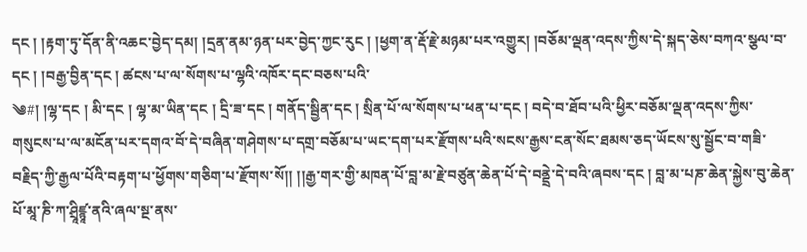དང ། །རྟག་ཏུ་དོན་ནི་འཆང་བྱེད་དམ། །དྲན་ནམ་ཉན་པར་བྱེད་ཀྱང་རུང ། །ཕྱག་ན་རྡོ་རྗེ་མཉམ་པར་འགྱུར། །བཅོམ་ལྡན་འདས་ཀྱིས་དེ་སྐད་ཅེས་བཀའ་སྩལ་བ་དང ། །བརྒྱ་བྱིན་དང ། ཚངས་པ་ལ་སོགས་པ་ལྷའི་འཁོར་དང་བཅས་པའི་
༄#། །ལྷ་དང ། མི་དང ། ལྷ་མ་ཡིན་དང ། དྲི་ཟ་དང ། གནོད་སྦྱིན་དང ། སྲིན་པོ་ལ་སོགས་པ་ཕན་པ་དང ། བདེ་བ་ཐོབ་པའི་ཕྱིར་བཅོམ་ལྡན་འདས་ཀྱིས་གསུངས་པ་ལ་མངོན་པར་དགའ་བོ་དེ་བཞིན་གཤེགས་པ་དགྲ་བཅོམ་པ་ཡང་དག་པར་རྫོགས་པའི་སངས་རྒྱས་ངན་སོང་ཐམས་ཅད་ཡོངས་སུ་སྦྱོང་བ་གཟི་བརྗིད་ཀྱི་རྒྱལ་པོའི་བརྟག་པ་ཕྱོགས་གཅིག་པ་རྫོགས་སོ།། །།རྒྱ་གར་གྱི་མཁན་པོ་བླ་མ་རྗེ་བཙུན་ཆེན་པོ་དེ་བནྡྲེ་དེ་བའི་ཞབས་དང ། བླ་མ་པཎ་ཆེན་སྐྱེས་བུ་ཆེན་པོ་མཱ་ཎི་ཀ་ཤྲཱིཛྙཱ་ནའི་ཞལ་སྔ་ནས་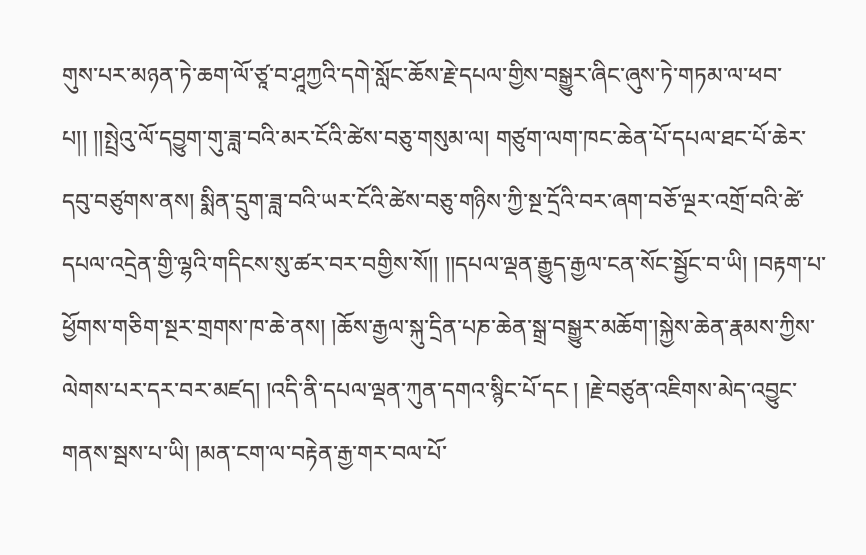གུས་པར་མཉན་ཏེ་ཆག་ལོ་ཙཱ་བ་ཤཱཀྱའི་དགེ་སློང་ཆོས་རྗེ་དཔལ་གྱིས་བསྒྱུར་ཞིང་ཞུས་ཏེ་གཏམ་ལ་ཕབ་པ།། །།སྤྲེའུ་ལོ་དབྱུག་གུ་ཟླ་བའི་མར་ངོའི་ཚེས་བཅུ་གསུམ་ལ། གཙུག་ལག་ཁང་ཆེན་པོ་དཔལ་ཐང་པོ་ཆེར་དབུ་བཙུགས་ནས། སྨིན་དྲུག་ཟླ་བའི་ཡར་ངོའི་ཚེས་བཅུ་གཉིས་ཀྱི་སྔ་དྲོའི་བར་ཞག་བཅོ་ལྔར་འགྲོ་བའི་ཚེ་དཔལ་འདྲེན་གྱི་ལྷའི་གདིངས་སུ་ཚར་བར་བགྱིས་སོ།། །།དཔལ་ལྡན་རྒྱུད་རྒྱལ་ངན་སོང་སྦྱོང་བ་ཡི། །བརྟག་པ་ཕྱོགས་གཅིག་སྔར་གྲགས་ཁ་ཆེ་ནས། །ཆོས་རྒྱལ་སྐུ་དྲིན་པཎ་ཆེན་སྒྲ་བསྒྱུར་མཆོག་།སྐྱེས་ཆེན་རྣམས་ཀྱིས་ལེགས་པར་དར་བར་མཛད། །འདི་ནི་དཔལ་ལྡན་ཀུན་དགའ་སྙིང་པོ་དང ། །རྗེ་བཙུན་འཇིགས་མེད་འབྱུང་གནས་སྦས་པ་ཡི། །མན་ངག་ལ་བརྟེན་རྒྱ་གར་བལ་པོ་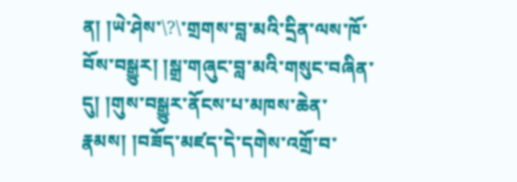ན། །ཡེ་ཤེས་\?\་གྲགས་བླ་མའི་དྲིན་ལས་ཁོ་བོས་བསྒྱུར། །སྒྲ་གཞུང་བླ་མའི་གསུང་བཞིན་དུ། །གུས་བསྒྱུར་ནོངས་པ་མཁས་ཆེན་རྣམས། །བཟོད་མཛད་དེ་དགེས་འགྲོ་བ་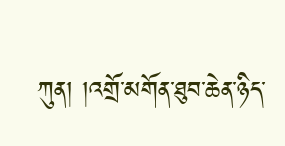ཀུན། །འགྲོ་མགོན་ཐུབ་ཆེན་ཉིད་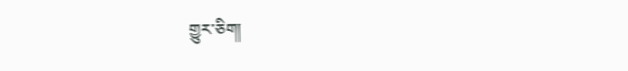གྱུར་ཅིག།